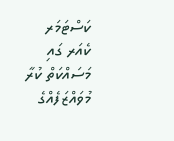ކަސްޓަމަރ ކެއަރ ގައި މަސައްކަތް ކުރާ މުވައްޒަފެއްގެ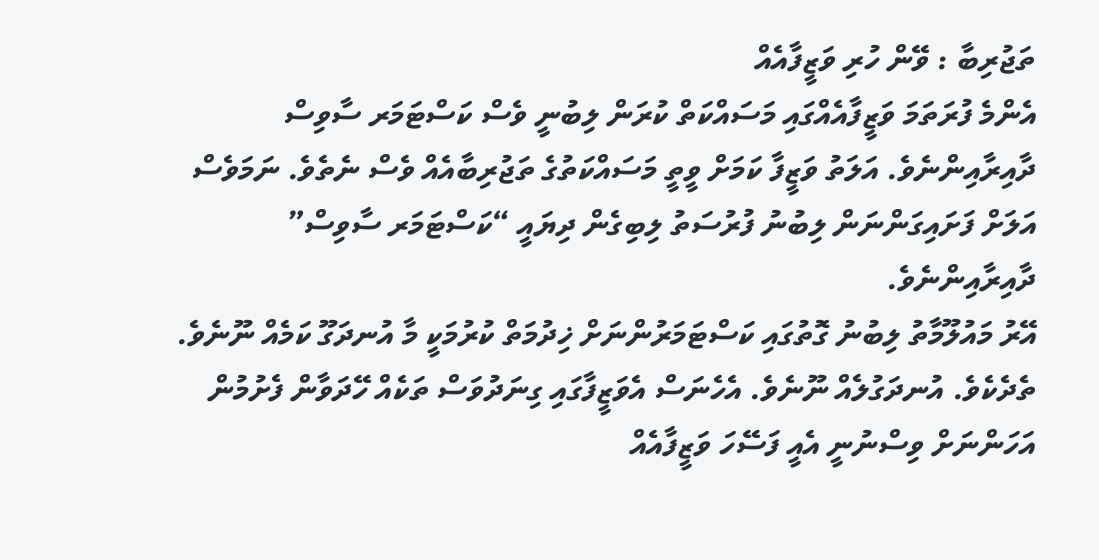ތަޖުރިބާ : ވޭން ހުރި ވަޒީފާއެއް
އެންމެ ފުރަތަމަ ވަޒީފާއެއްގައި މަސައްކަތް ކުރަން ލިބުނީ ވެސް ކަސްޓަމަރ ސާވިސް ދާއިރާއިންނެވެ. އަލަތު ވަޒީފާ ކަމަށް ވީތީ މަސައްކަތުގެ ތަޖުރިބާއެއް ވެސް ނެތެވެ. ނަމަވެސް އަލަށް ފަށައިގަންނަން ލިބުނު ފުރުސަތު ލިބިގެން ދިޔައީ “ކަސްޓަމަރ ސާވިސް” ދާއިރާއިންނެވެ.
އޭރު މައުލޫމާތު ލިބުނު ގޮތުގައި ކަސްޓަމަރުންނަށް ޚިދުމަތް ކުރުމަކީ މާ އުނދަގޫ ކަމެއް ނޫނެވެ. ތެދެކެވެ. އުނދަގުލެއް ނޫނެވެ. އެހެނަސް އެވަޒީފާގައި ގިނަދުވަސް ތަކެއް ހޭދަވާން ފެށުމުން އަހަންނަށް ވިސްނުނީ އެއީ ފަސޭހަ ވަޒީފާއެއް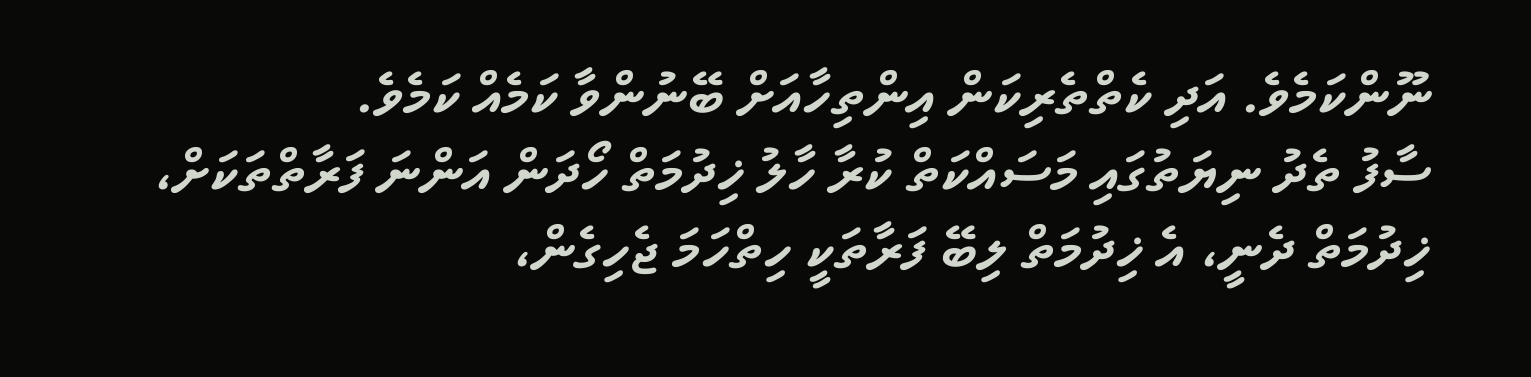ނޫންކަމެވެ. އަދި ކެތްތެރިކަން އިންތިހާއަށް ބޭނުންވާ ކަމެއް ކަމެވެ.
ސާފު ތެދު ނިޔަތުގައި މަސައްކަތް ކުރާ ހާލު ޚިދުމަތް ހޯދަން އަންނަ ފަރާތްތަކަށް، ޚިދުމަތް ދެނީ، އެ ޚިދުމަތް ލިބޭ ފަރާތަކީ ހިތްހަމަ ޖެހިގެން،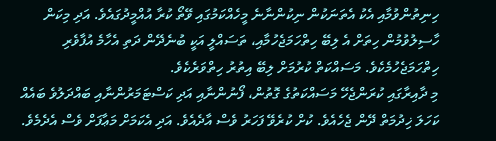ހިނިތުންވުމާއި އެކު އެތަނަކުން ނިކުންނާނެ މީހެއްކަމުގައި ވޭތޯ ކުރާ އުއްމީދުގައެވެ. އަދި މިކަން ހާސިލުވުމުން ހިތަށް އެ ލިބޭ ހިތްހަމަޖެހުމާއި، ތަސައްލީ އަކީ ބުނެދޭން ދަތި އެހާމެ އުފާވެރި ހިތްހަމަޖެހުމެކެވެ. މަސައްކަތް ކުރުމަށް ލިބޭ އިތުރު ހިތްވަރެކެވެ.
މި ދާއިރާގައި ކުރަންޖެހޭ މަސައްކަތުގެ ގޮތުން، ފޯނުންނާއި އަދި ކަސްޓަމަރުންނާއި ބައްދަލުވެ ބައެއް ކަހަލަ ޚިދުމަތް ދޭން ޖެހެއެވެ. ކުށް ކުރެވޭ ފަހަރު ވެސް އާދެއެވެ. އަދި އެކަމަށް މަޢާފަށް ވެސް އެދެމެވެ.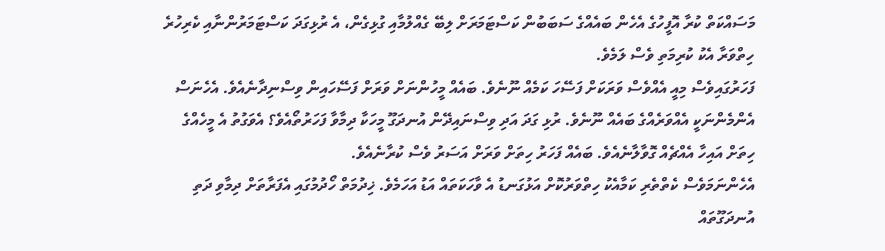މަސައްކަތް ކުރާ އޮފީހުގެ އެހެން ބައެއްގެ ސަބަބުން ކަސްޓަމަރަށް ލިބޭ ގެއްލުމާއި ގުޅިގެން، އެ ރުޅިގަދަ ކަސްޓަމަރުންނާއި ކެރިހުރެ ހިތްވަރާ އެކު ކުރިމަތި ވެސް ލަމެވެ.
ފަހަރުގައިވެސް މިއީ އެއްވެސް ވަރަކަށް ފަސޭހަ ކަމެއް ނޫނެވެ. ބައެއް މީހުންނަށް ވަރަށް ފަސޭހައިން ވިސްނިދާނެއެވެ. އެހެނަސް އެންމެންނަކީ އެއްވަރެއްގެ ބައެއް ނޫނެވެ. ރުޅި ގަދަ އަދި ވިސްނައިދޭން އުނދަގޫ މީހަކާ ދިމާވާ ފަހަރުތޯއެވެ؟ އެވަގުތު އެ މީހެއްގެ ހިތަށް އައިހާ އެއްޗެއް ގޮވާލާނެއެވެ. ބައެއް ފަހަރު ހިތަށް ވަރަށް އަސަރު ވެސް ކުރާނެއެވެ.
އެހެންނަމަވެސް ކެތްތެރި ކަމާއެކު ހިތްވަރުކޮށް އަޅުގަނޑު އެ ވާހަކަތައް އަޑު އަހަމެވެ. ޚިދުމަތް ހޯދުމުގައި އެފަރާތަށް ދިމާވި ދަތި އުނދަގޫތައް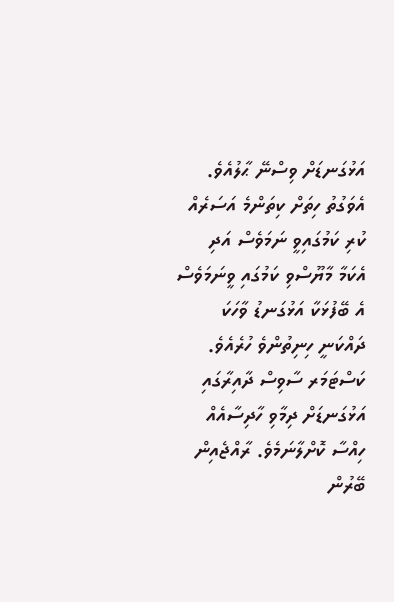އަޅުގަނޑަށް ވިސްނޭ ޙާލުއެވެ. އެވަގުތު ހިތަށް ކިތަންމެ އަސަރެއް ކުރި ކަމުގައިވީ ނަމަވެސް އަދި އެކަމާ މާޔޫސްވި ކަމުގައި ވީނަމަވެސް އެ ބޭފުޅަކާ އަޅުގަނޑު ވާހަކަ ދައްކަނީ ހިނިތުންވެ ހުރެއެވެ.
ކަސްޓަމަރ ސާވިސް ދާއިރާގައި އަޅުގަނޑަށް ދިމާވި ހާދިސާއެއް ހިއްސާ ކޮށްލާނަމެވެ. ރާއްޖެއިން ބޭރުން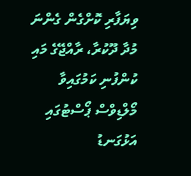ވިޔަފާރި ކޮށްގެން ގެންނަ މުދާ ދޫކުރާ، ރާއްޖޭގެ މައި ކުންފުނި ކަމުގައިވާ މޯލްޑިވްސް ޕޯސްޓުގައި އަޅުގަނޑު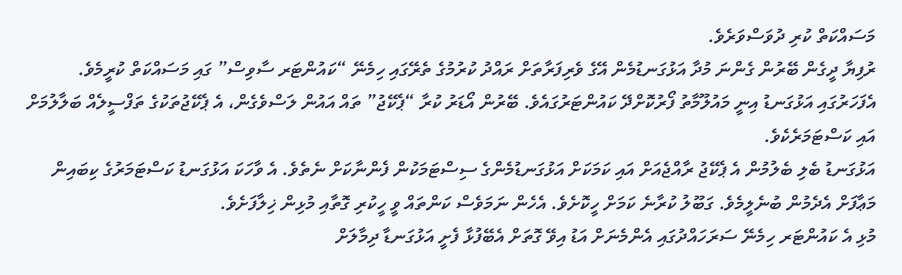މަސައްކަތް ކުރި ދުވަސްވަރެވެ.
ރުފިޔާ ދީގެން ބޭރުން ގެންނަ މުދާ އަޅުގަނޑުމެން އޭގެ ވެރިފަރާތަށް ރައްދު ކުރުމުގެ ތެރޭގައި ހިމެނޭ “ކައުންޓަރ ސާވިސް” ގައި މަސައްކަތް ކުރީމެވެ. އެފަހަރުގައި އަޅުގަނޑު އިނީ މައުލޫމާތު ފޯރުކޮށްދޭ ކައުންޓަރުގައެވެ. ބޭރުން އޯޑަރު ކުރާ “ޕެކޭޖު” ތައް އައުން ލަސްވެގެން، އެ ޕެކޭޖުތަކުގެ ތަފްސީލެއް ބަލާލުމަށް އައި ކަސްޓަމަރެކެވެ.
އަޅުގަނޑު ބެލި ބެލުމުން އެ ޕެކޭޖު ރާއްޖެއަށް އައި ކަމަކަށް އަޅުގަނޑުމެންގެ ސިސްޓަމަކުން ފެންނާކަށް ނެތެވެ. އެ ވާހަކަ އަޅުގަނޑު ކަސްޓަމަރުގެ ކިބައިން މަޢާފަށް އެދެމުން ބުނެލީމެވެ. ގަބޫލު ކުރާނެ ކަމަށް ހީކޮށެވެ. އެހެން ނަމަވެސް ކަންތައް ވީ ހީކުރި ގޮތާއި މުޅިން ޚިލާފަށެވެ.
މުޅި އެ ކައުންޓަރ ހިމެނޭ ސަރަހައްދުގައި އެންމެނަށް އަޑު އިވޭ ގޮތަށް އެބޭފުޅާ ފެށީ އަޅުގަނޑާ ދިމާލަށް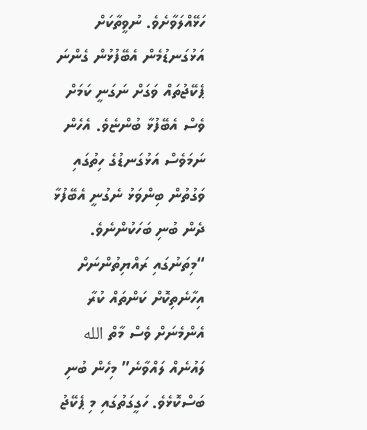ހަޅޭއްލަވާށެވެ. ނުވީތާކަށް އަޅުގަނޑުމެން އެބޭފުޅުން ގެންނަ ޕެކޭޖުތައް ވަގަށް ނަގަނީ ކަމަށް ވެސް އެބޭފުޅާ ބުންޏެވެ. އެހެން ނަމަވެސް އަޅުގަނޑުގެ ހިތުގައި ވަގުތުން ބިންވަޅު ނެގުނީ އެބޭފުޅާ ދެން ބުނި ބަހަކުންނެވެ.
“މިތަނުގައި ރައްޔިތުންނަށް އިހާނެތިކޮށް ކަންތައް ކުރާ އެންމެނަށް ވެސް މާތް الله ލައުނެއް ލައްވާނެ” މިހެން ބުނި ބަސްކޮޅެވެ. ހަގީގަތުގައި މި ޕެކޭޖު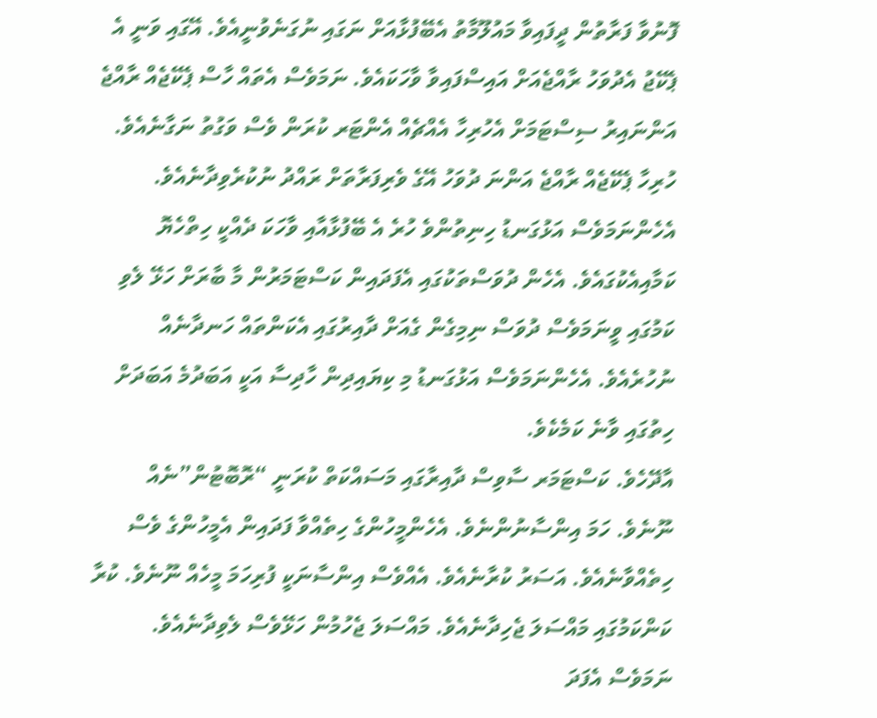ފޮނުވާ ފަރާތުން ދީފައިވާ މައުލޫމާތު އެބޭފުޅާއަށް ނަގައި ނުގަނެވުނީއެވެ. އޭގައި ވަނީ އެ ޕެކޭޖު އެދުވަހު ރާއްޖެއަށް އައިސްފައިވާ ވާހަކައެވެ. ނަމަވެސް އެތައް ހާސް ޕެކޭޖެއް ރާއްޖެ އަންނައިރު ސިސްޓަމަށް އެހުރިހާ އެއްޗެއް އެންޓަރ ކުރަން ވެސް ވަގުތު ނަގާނެއެވެ. ހުރިހާ ޕެކޭޖެއް ރާއްޖެ އަންނަ ދުވަހު އޭގެ ވެރިފަރާތަށް ރައްދު ނުކުރެވިދާނެއެވެ.
އެހެންނަމަވެސް އަޅުގަނޑު ހިނިތުންވެ ހުރެ އެ ބޭފުޅާއާއި ވާހަކަ ދެއްކީ ހިތްހެޔޮ ކަމާއިއެކުގައެވެ. އެހެން ދުވަސްތަކުގައި އެފަދައިން ކަސްޓަމަރުން މާ ބާރަށް ހަޅޭ ލެވި ކަމުގައި ވީނަމަވެސް ދުވަސް ނިމިގެން ގެއަށް ދާއިރުގައި އެކަންތައް ހަނދާނެއް ނުހުރެއެވެ. އެހެންނަމަވެސް އަޅުގަނޑު މި ކިޔައިދިން ހާދިސާ އަކީ އަބަދުމެ އަބަދަށް ހިތުގައި ވާނެ ކަމެކެވެ.
އާދޭހެވެ. ކަސްޓަމަރ ސާވިސް ދާއިރާގައި މަސައްކަތް ކުރަނީ “ރޮބޮޓުން”ނެއް ނޫނެވެ. ހަމަ އިންސާނުންނެވެ. އެހެންމީހުންގެ ހިތެއްވާ ފަދައިން އެމީހުންގެ ވެސް ހިތެއްވާނެއެވެ. އަސަރު ކުރާނެއެވެ. އެއްވެސް އިންސާނަކީ ފުރިހަމަ މީހެއް ނޫނެވެ. ކުރާ ކަންކަމުގައި މައްސަލަ ޖެހިދާނެއެވެ. މައްސަލަ ޖެހުމުން ހަޅޭވެސް ލެވިދާނެއެވެ.
ނަމަވެސް އެފަދަ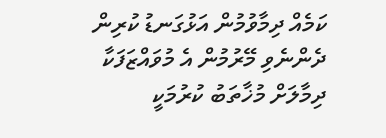ކަމެއް ދިމާވުމުން އަޅުގަނޑު ކުރިން ދެންނެވި މޭރުމުން އެ މުވައްޒަފަކާ ދިމާލަށް މުޚާތަބު ކުރުމަކީ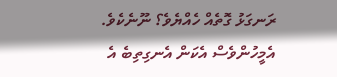ރަނގަޅު ގޮތެއް ހެއްޔެވެ؟ ނޫނެކެވެ. އެމީހުންވެސް އެކަން އެނގިތިބެ އެ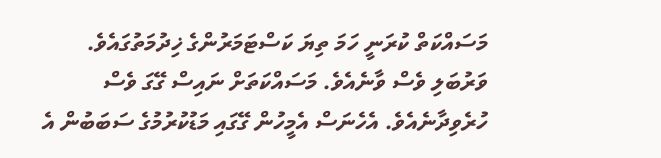މަސައްކަތް ކުރަނީ ހަމަ ތިޔަ ކަސްޓަމަރުންގެ ޚިދުމަތުގައެވެ. ވަރުބަލި ވެސް ވާނެއެވެ. މަސައްކަތަށް ނައިސް ގޭގަ ވެސް ހުރެވިދާނެއެވެ. އެހެނަސް އެމީހުން ގޭގައި މަޑުކުރުމުގެ ސަބަބުން އެ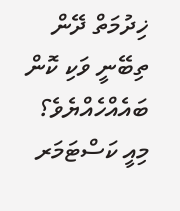ޚިދުމަތް ދޭން ތިބޭނީ ވަކި ކޮން ބައެއްހެއްޔެވެ؟
މިއީ ކަސްޓަމަރ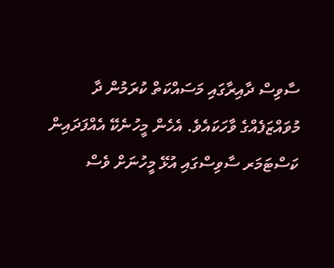ސާވިސް ދާއިރާގައި މަސައްކަތް ކުރަމުން ދާ މުވައްޒަފެއްގެ ވާހަކައެވެ. އެހެން މީހުނެކޭ އެއްފަދައިން ކަސްޓަމަރ ސާވިސްގައި އުޅޭ މީހުނަށް ވެސް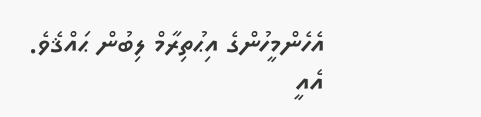އެހެންމީހުންގެ އިޙުތިރާމް ލިބުން ޙައްޤެވެ. އެއީ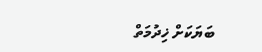ބަޔަކަށް ޚިދުމަތް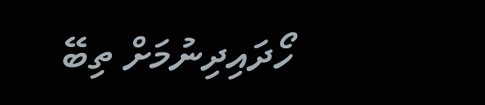ހޯދައިދިނުމަށް ތިބޭ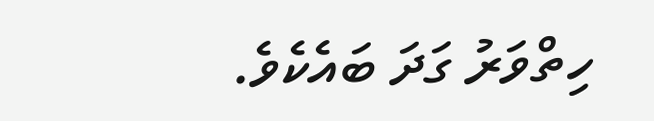ހިތްވަރު ގަދަ ބައެކެވެ.